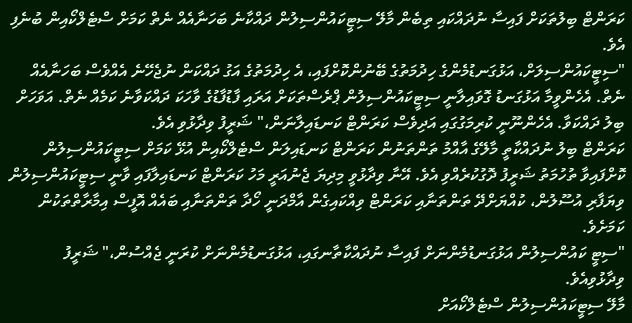ކަރަންޓް ބިލުތަކަށް ފައިސާ ނުދައްކައި ތިބެން މާލޭ ސިޓީކައުންސިލުން ދައްކާނެ ބަހަނާއެއް ނެތް ކަމަށް ސްޓެލްކޯއިން ބުނެފި އެވެ.
"ސިޓީކައުންސިލަށް، އަޅުގަނޑުމެންގެ ހިދުމަތުގެ ބޭނުންކޮށްފައި، އެ ހިދުމަތުގެ އަގު ދައްކަން ނުޖެހޭނެ އެއްވެސް ބަހަނާއެއް ނެތް. އެހެންވީމާ އަޅުގަނޑު ގޮވައިލާނީ ސިޓީކައުންސިލުން ޕްރެސްތަކަށް އަރައި ފާޑުފާޑުގެ ވާހަކަ ދައްކަވާނެ ކަމެއް ނެތް. އަވަހަށް ބިލު ދައްކަވާ. އެހެންނޫނީ ކުރިމަގުގައި އަދިވެސް ކަރަންޓް ކަނޑައިލާނަން،" ޝަރީފު ވިދާޅުވި އެވެ.
ކަރަންޓް ބިލު ނުދައްކާތީ މާލޭގެ އާއްމު ތަންތަނުން ކަރަންޓް ކަނޑައިލަން ސްޓެލްކޯއިން އުޅޭ ކަމަށް ސިޓީކައުންސިލުން ކޮށްފައިވާ ތުހުމަތު ޝަރީފު ދޮގުކުރެއްވި އެވެ. އޭނާ ވިދާޅުވީ މިދިޔަ ޖެނުއަރީ މަހު ކަރަންޓް ކަނޑައިލާފައި ވާނީ ސިޓީކައުންސިލުން ވިޔަފާރި އުސޫލުން، ކުއްޔަށްދޭ ތަންތަނާއި ކަރަންޓް ވިއްކައިގެން އާމްދަނީ ހޯދާ ތަންތަނާއި ބައެއް އޮފީސް އިމާރާތްތަކުން ކަމަށެވެ.
"ސިޓީ ކައުންސިލުން އަޅުގަނޑުމެންނަށް ފައިސާ ނުދައްކާތާނގައި، އަޅުގަނޑުމެންނަށް ކުރަނީ ޖެއްސުން،" ޝަރީފު ވިދާޅުވިއެވެ.
މާލޭ ސިޓީކައުންސިލުން ސްޓެލްކޯއަށް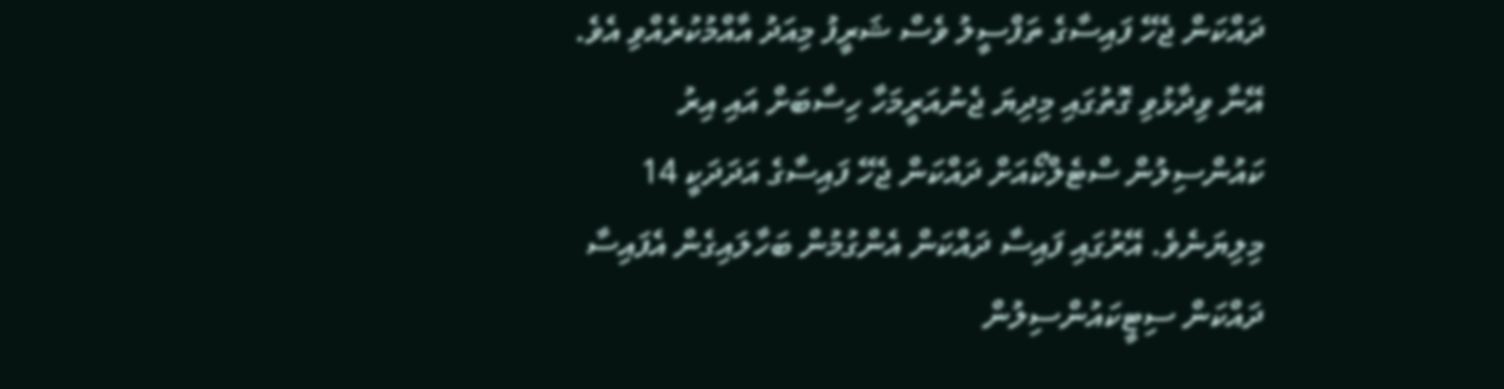ދައްކަން ޖެހޭ ފައިސާގެ ތަފްސީލު ވެސް ޝަރީފު މިއަދު އާއްމުކުރެއްވި އެވެ. އޭނާ ވިދާޅުވި ގޮތުގައި މިދިޔަ ޖެނުއަރީމަހާ ހިސާބަށް އައި އިރު ކައުންސިލުން ސްޓެލްކޯއަށް ދައްކަން ޖެހޭ ފައިސާގެ އަދަދަކީ 14 މިލިޔަނެވެ. އޭރުގައި ފައިސާ ދައްކަން އެންގުމުން ބަހާލައިގެން އެފައިސާ ދައްކަން ސިޓީކައުންސިލުން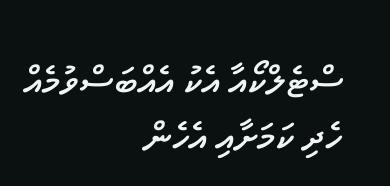ސްޓެލްކޯއާ އެކު އެއްބަސްވުމެއް ހެދި ކަމަށާއި އެހެން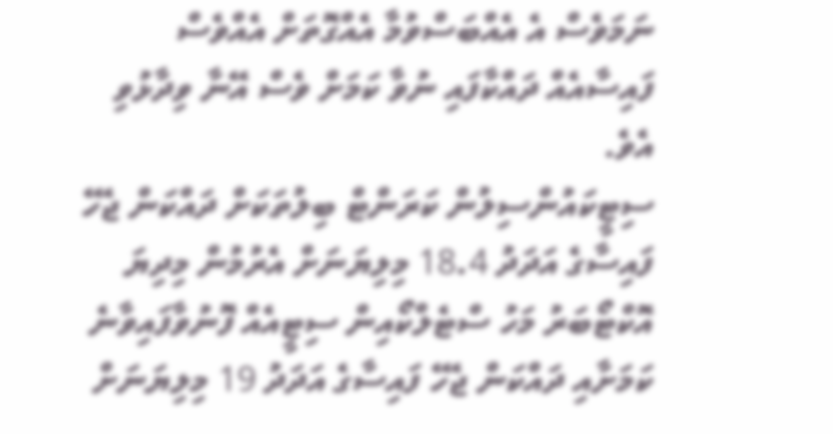ނަމަވެސް އެ އެއްބަސްވުމާ އެއްގޮތަށް އެއްވެސް ފައިސާއެއް ދައްކާފައި ނުވާ ކަމަށް ވެސް އޭނާ ވިދާޅުވި އެވެ.
ސިޓީކައުންސިލުން ކަރަންޓް ބިލުތަކަށް ދައްކަން ޖެހޭ ފައިސާގެ އަދަދު 18.4 މިލިޔަނަށް އެރުމުން މިދިޔަ އޮކްޓޯބަރު މަހު ސްޓެލްކޯއިން ސިޓީއެއް ފޮނުވާފައިވާނެ ކަމަށާއި ދައްކަން ޖެހޭ ފައިސާގެ އަދަދު 19 މިލިޔަނަށް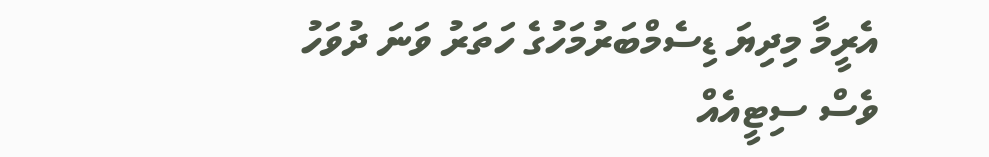އެރީމާ މިދިޔަ ޑިސެމްބަރުމަހުގެ ހަތަރު ވަނަ ދުވަހު ވެސް ސިޓީއެއް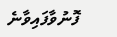ފޮނުވާފައިވާނެ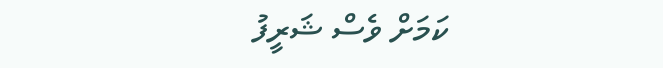ކަމަށް ވެސް ޝަރީފު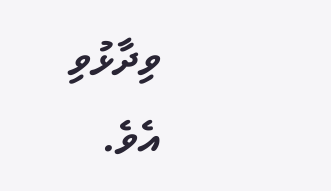ވިދާޅުވި އެވެ.